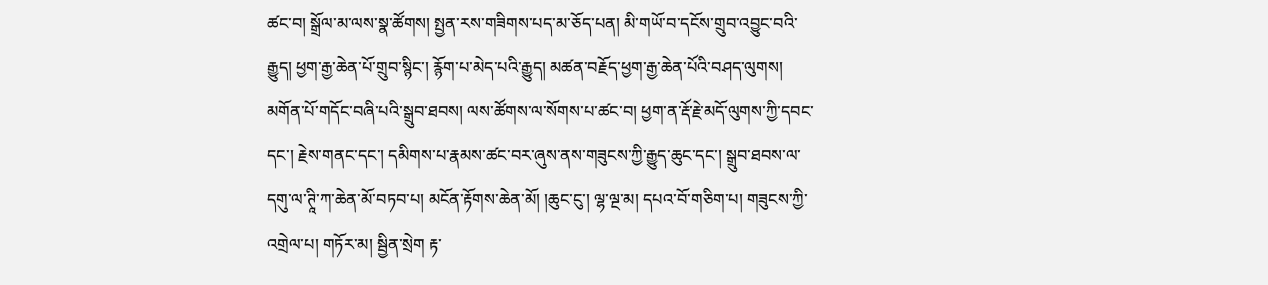ཚང་བ། སྒྲོལ་མ་ལས་སྣ་ཚོགས། སྤྱན་རས་གཟིགས་པད་མ་ཅོད་པན། མི་གཡོ་བ་དངོས་གྲུབ་འབྱུང་བའི་རྒྱུད། ཕྱག་རྒྱ་ཆེན་པོ་གྲུབ་སྙིང་། རྙོག་པ་མེད་པའི་རྒྱུད། མཚན་བརྗོད་ཕྱག་རྒྱ་ཆེན་པོའི་བཤད་ལུགས། མགོན་པོ་གདོང་བཞི་པའི་སྒྲུབ་ཐབས། ལས་ཚོགས་ལ་སོགས་པ་ཚང་བ། ཕྱག་ན་རྡོ་རྗེ་མདོ་ལུགས་ཀྱི་དབང་དང་། རྗེས་གནང་དང་། དམིགས་པ་རྣམས་ཚང་བར་ཞུས་ནས་གཟུངས་ཀྱི་རྒྱུད་ཆུང་དང་། སྒྲུབ་ཐབས་ལ་དགུ་ལ་ཊཱི་ཀ་ཆེན་མོ་བཏབ་པ། མངོན་རྟོགས་ཆེན་མོ། །ཆུང་ངུ་། ལྷ་ལྔ་མ། དཔའ་བོ་གཅིག་པ། གཟུངས་ཀྱི་འགྲེལ་པ། གཏོར་མ། སྦྱིན་སྲེག རྟ་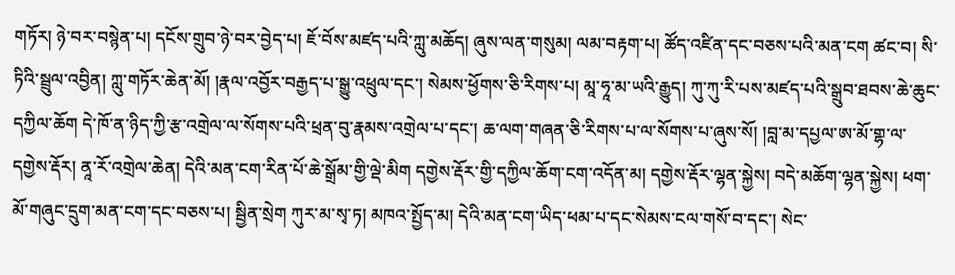གཏོར། ཉེ་བར་བསྙེན་པ། དངོས་གྲུབ་ཉེ་བར་བྱེད་པ། ཇོ་བོས་མཛད་པའི་ཀླུ་མཆོད། ཞུས་ལན་གསུམ། ལམ་བརྟག་པ། ཚོད་འཛིན་དང་བཅས་པའི་མན་ངག ཚང་བ། སི་ཏིའི་སྦྲུལ་འབྱིན། ཀླུ་གཏོར་ཆེན་མོ། །རྣལ་འབྱོར་བརྒྱད་པ་སྒྱུ་འཕྲུལ་དང་། སེམས་ཕྱོགས་ཅི་རིགས་པ། མཱ་ཧཱ་མ་ཡའི་རྒྱུད། ཀུ་ཀུ་རི་པས་མཛད་པའི་སྒྲུབ་ཐབས་ཆེ་ཆུང་དཀྱིལ་ཆོག དེ་ཁོ་ན་ཉིད་ཀྱི་རྩ་འགྲེལ་ལ་སོགས་པའི་ཕྲན་བུ་རྣམས་འགྲེལ་པ་དང་། ཆ་ལག་གཞན་ཅི་རིགས་པ་ལ་སོགས་པ་ཞུས་སོ། །བླ་མ་དཔྱལ་ཨ་མོ་གྷ་ལ་དགྱེས་རྡོར། ནཱ་རོ་འགྲེལ་ཆེན། དེའི་མན་ངག་རིན་པོ་ཆེ་སྒྲོམ་གྱི་ལྡེ་མིག དགྱེས་རྡོར་གྱི་དཀྱིལ་ཆོག་ངག་འདོན་མ། དགྱེས་རྡོར་ལྷན་སྐྱེས། བདེ་མཆོག་ལྷན་སྐྱེས། ཕག་མོ་གཞུང་དྲུག་མན་ངག་དང་བཅས་པ། སྦྱིན་སྲེག ཀུར་མ་སྭ་ཏ། མཁའ་སྤྱོད་མ། དེའི་མན་ངག་ཡིད་ཕམ་པ་དང་སེམས་ངལ་གསོ་བ་དང་། སེང་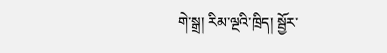གེ་སྒྲ། རིམ་ལྔའི་ཁྲིད། སྦྱོར་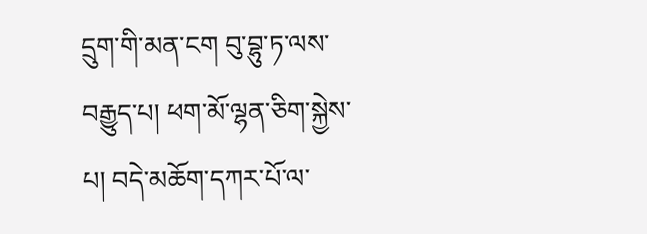དྲུག་གི་མན་ངག བུ་བྷུ་ཏ་ལས་བརྒྱུད་པ། ཕག་མོ་ལྷན་ཅིག་སྐྱེས་པ། བདེ་མཆོག་དཀར་པོ་ལ་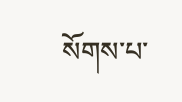སོགས་པ་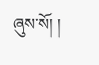ཞུས་སོ། །